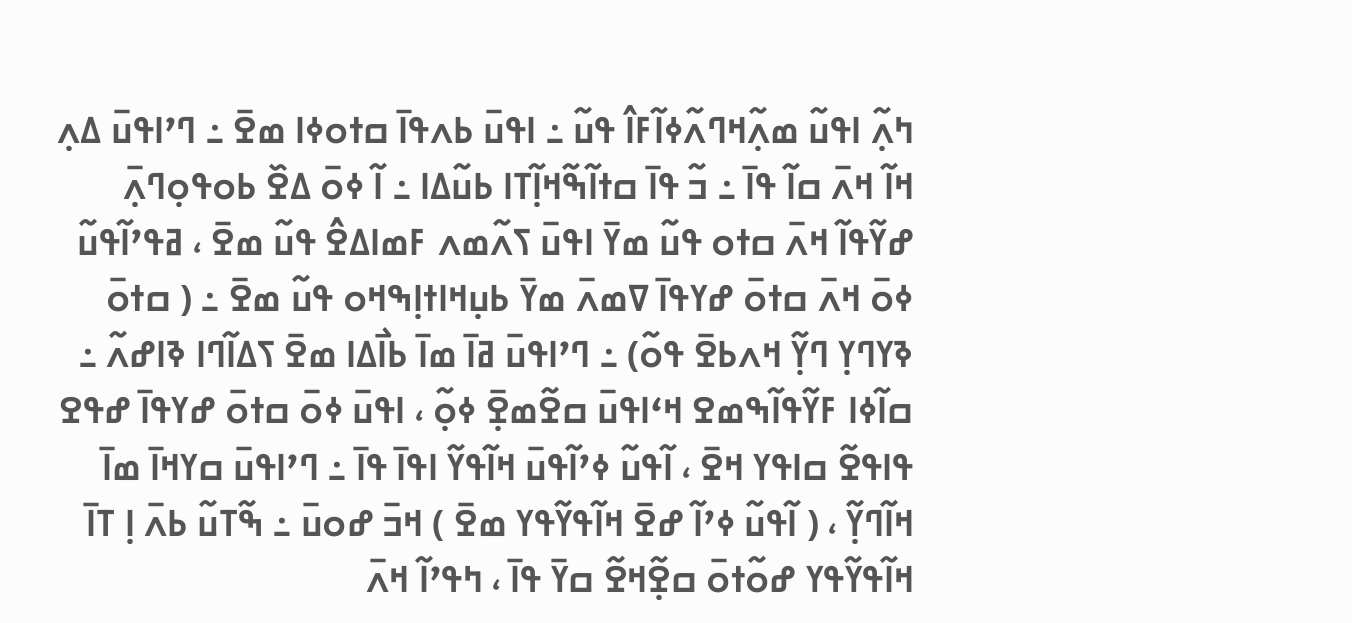ߤߍ߲߬ ߊߟߎ߬ ߘߍ߲߬ߞߣߍ߬ߦߊ߬ߓߊ߮ ߟߎ߬ ߸ ߊߟߎ߫ ߕߍߟߊ߫ ߛߙߋߦߊ ߘߐ߫ ߸ ߣߴߊߟߎ߫ ߡߍ߲ ߞߊ߬ ߞߍ߫ ߛߊ߬ ߟߊ߫ ߸ ߏ߬ ߟߊ߫ ߛߙߊ߬ߒ߬ߞߊ߲߬ߠߊ ߕߎ߬ߡߊ ߸ ߊ߬ ߦߋ߫ ߡߐ߰ ߕߋߟߋ߲ߣߍ߲߫ ߝߌ߬ߟߊ߬ ߞߍ߫ ߛߙߋ ߟߎ߬ ߘߌ߫ ߊߟߎ߫ ߖߍ߬ߘߍ ߓߘߊߡߐ߮ ߟߎ߬ ߘߐ߫ ، ߥߟߴߊ߬ߟߎ߬ ߦߋ߫ ߞߍ߫ ߛߙߋ߫ ߝߌߟߊ߫ ߜߘߍ߫ ߘߌ߫ ߕߎ߲ߞߊߙߊ߲ߒߞߋ ߟߎ߬ ߘߐ߫ ߸ ( ߛߙߋ߫ ߢߌߣߌ߲ ߣߌ߲߬ ߞߍߕߐ߫ ߟߋ߬) ߸ ߣߴߊߟߎ߫ ߥߊ߫ ߘߊ߫ ߕߊ߯ߡߊ ߘߐ߫ ߖߡߊ߬ߣߊ ߢߊߝߍ߬ ߸ ߛߊ߬ߦߊ ߓߌ߬ߟߊ߬ߒߘߐ ߞߵߊߟߎ߫ ߛߐ߬ߘߐ߲߫ ߦߋ߲߬ ، ߊߟߎ߫ ߦߋ߫ ߛߙߋ߫ ߝߌߟߊ߫ ߝߟߐ ߟߊߟߐ߬ ߛߊߟߌ ߞߐ߫ ، ߊ߬ߟߎ߬ ߦߴߊ߬ߟߎ߫ ߞߊ߬ߟߌ߬ ߊߟߊ߫ ߟߊ߫ ߸ ߣߴߊߟߎ߫ ߛߌߞߊ߫ ߘߊ߫ ߞߊ߬ߣߌ߲߬ ، ( ߊ߬ߟߎ߬ ߦߴߊ߬ ߝߐ߫ ߞߊ߬ߟߌ߬ߟߌ ߘߐ߫ ) ߞߏ߫ ߝߋߎ߫ ߸ ߒ߬ߠߎ߬ ߕߍ߫ ߊ߲ ߠߊ߫ ߞߊ߬ߟߌ߬ߟߌ ߝߋ߬ߙߋ߫ ߛߐ߲߬ߞߐ߬ ߛߌ߫ ߟߊ߫ ، ߤߟߴߊ߬ ߞߍ߫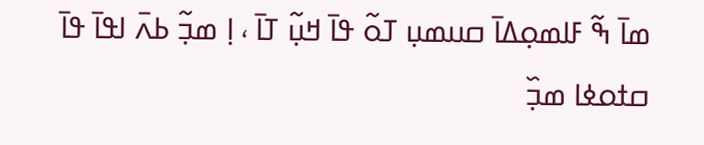ߘߊ߫ ߒ߬ ߓߊߘߋ߲ߡߊ߫ ߛߎߘߎ߲ ߠߋ߬ ߟߊ߫ ߞߎ߲߬ ߠߊ߫ ، ߊ߲ ߘߏ߲߬ ߕߍ߫ ߊߟߊ߫ ߟߊ߫ ߛߙߋߦߊ ߘߏ߲߰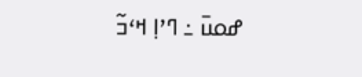ߝߋߎ߫ ߸ ߣߴߊ߲ ߞߵߏ߬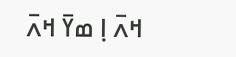ߞߍ߫ ߊ߲ ߘߌ߫ ߞߍ߫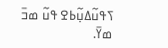ߖߟߎ߬ߡߎ߲߬ߕߐ ߟߎ߬ ߘߏ߫ ߘߌ߫.